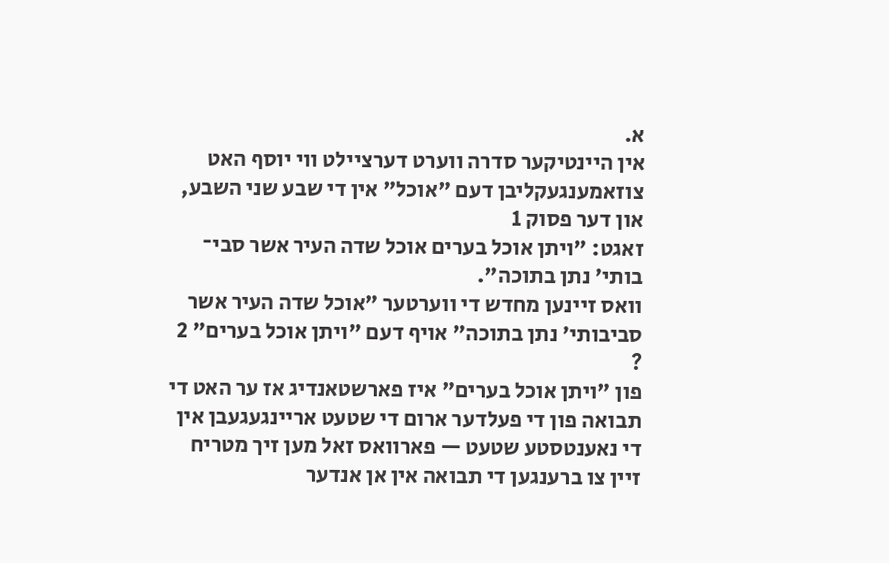א.
אין היינטיקער סדרה ווערט דערציילט ווי יוסף האט צוזאמענגעקליבן דעם "אוכל" אין די שבע שני השבע,
און דער פסוק 1
זאגט: "ויתן אוכל בערים אוכל שדה העיר אשר סבי־ בותי׳ נתן בתוכה".
וואס זיינען מחדש די ווערטער "אוכל שדה העיר אשר סביבותי׳ נתן בתוכה" אויף דעם "ויתן אוכל בערים" 2 ?
פון "ויתן אוכל בערים" איז פארשטאנדיג אז ער האט די תבואה פון די פעלדער ארום די שטעט אריינגעגעבן אין די נאענטסטע שטעט — פארוואס זאל מען זיך מטריח זיין צו ברענגען די תבואה אין אן אנדער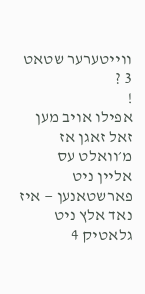ווייטערער שטאט 3 ?
!
אפילו אויב מען זאל זאגן אז מ׳וואלט עס אליין ניט פארשטאנען — איז נאד אלץ ניט גלאטיק 4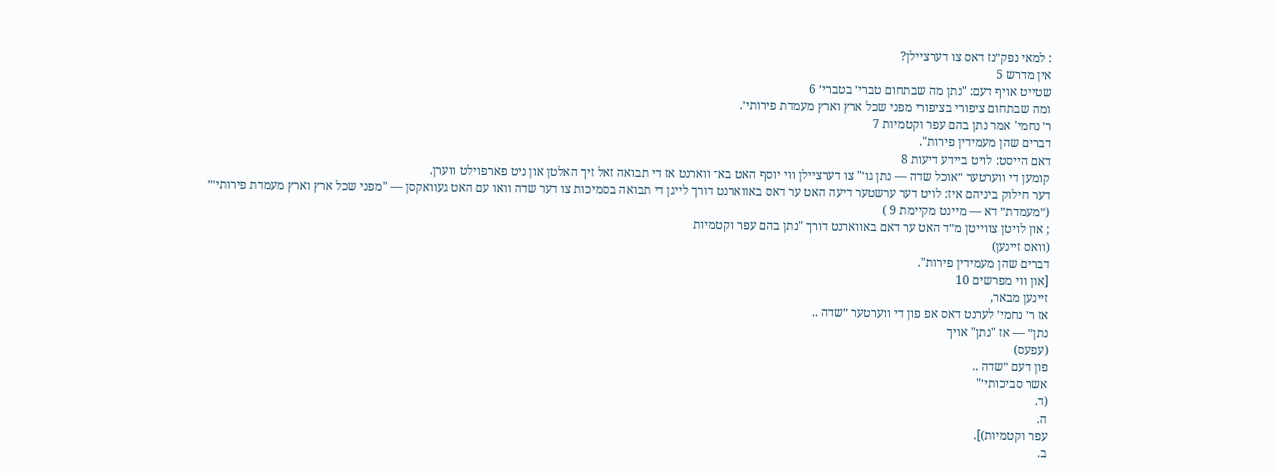: למאי נפק״נז דאס צו דערציילן?
אין מדרש 5
שטייט אויף דעם: "נתן מה שבתחום טברי׳ בטברי׳ 6
ומה שבתחום ציפורי בציפורי מפני שכל ארץ וארץ מעמדת פירותי׳.
ר׳ נחמי' אמר נתן בהם עפר וקטמיות 7
דברים שהן מעמידין פירות".
דאם הייסט: לויט ביידע דיעות 8
קומען די ווערטער ״אוכל שדה — נתן גו׳" צו דערציילן ווי יוסף האט בא־ ווארנט אז די תבואה זאל זיך האלטן און ניט פארפוילט ווערן.
דער חילוק ביניהם איז: לויט דער ערשטער דיעה האט ער דאס באווארנט דורך לייגן די תבואה בסמיכות צו דער שדה וואו עם האט געוואקסן — "מפני שכל ארץ וארץ מעמדת פירותי׳״
(״מעמדת״ דא — מיינט מקיימת 9 )
; און לויטן צווייטן מ״ד האט ער דאם באווארנט דורך "נתן בהם עפר וקטמיות
(וואס זיינען)
דברים שהן מעמידין פירות".
[און ווי מפרשים 10
זיינען מבאר,
אז ר׳ נחמי׳ לערנט דאס אפ פון די ווערטער ״שדה ..
נתן״ — אז "נתן" אויך
(עפעס)
פון דעם ״שדה ..
אשר סביכותי׳"
(ד.
ה.
עפר וקטמיות)].
ב.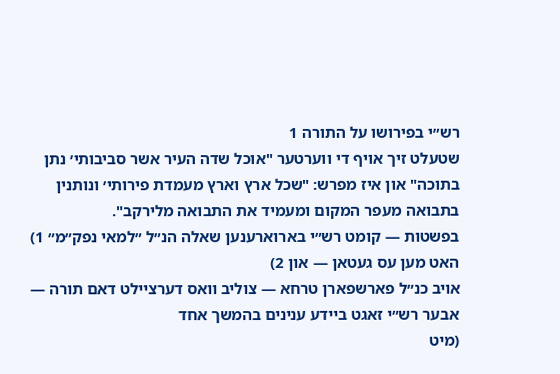רש״י בפירושו על התורה 1
שטעלט זיך אויף די ווערטער "אוכל שדה העיר אשר סביבותי׳ נתן בתוכה" און איז מפרש: "שכל ארץ וארץ מעמדת פירותי׳ ונותנין בתבואה מעפר המקום ומעמיד את התבואה מלירקב".
בפשטות — קומט רש״י בארוארענען שאלה הנ״ל ״למאי נפק״מ״ 1)
האט מען עס געטאן — און 2)
אויב כנ״ל פארשפארן טרחא — צוליב וואס דערציילט דאם תורה —
אבער רש״י זאגט ביידע ענינים בהמשך אחד
(מיט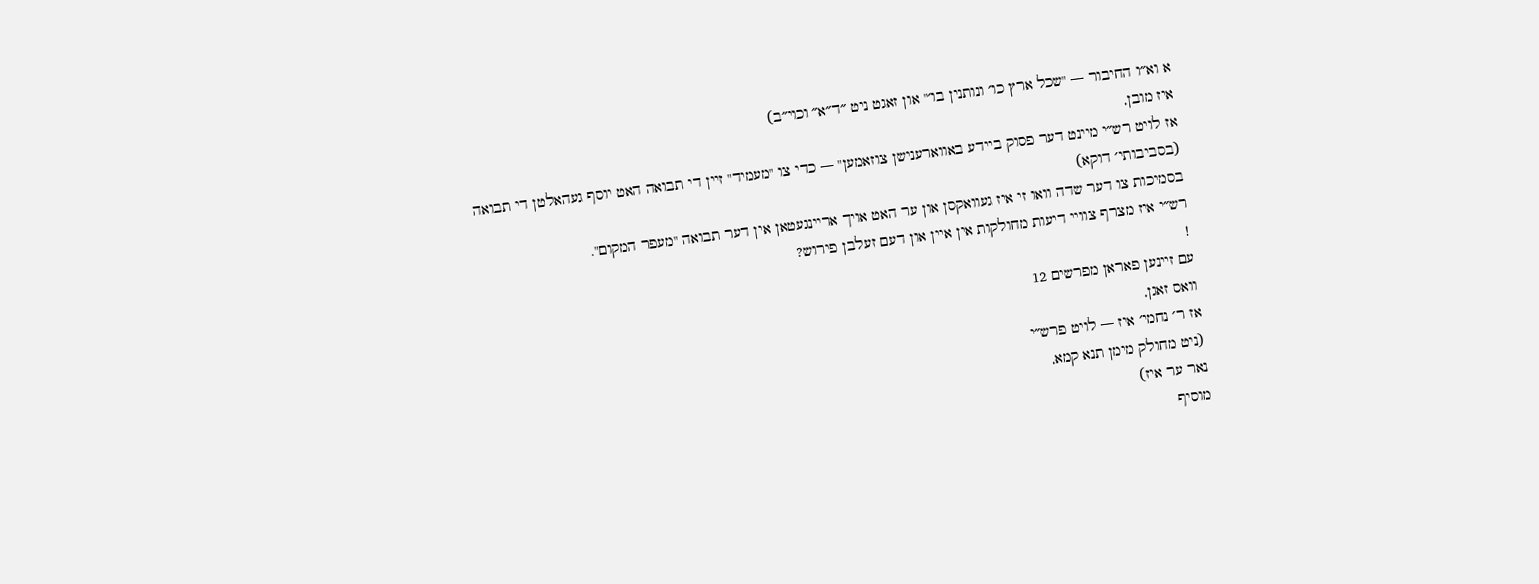א וא״ו החיבור — "שכל ארץ כו׳ ונותנין בו׳" און זאגט ניט ״ד״א״ וכױ״ב)
איז מובן,
אז לויט רש״י מיינט דער פסוק ביידע באווארענישן צוזאמען" — כדי צו "מעמיד" זיין די תבואה האט יוסף געהאלטן די תבואה
(בסביבותי׳ דוקא)
בסמיכות צו דער שדה וואו זי איז געוואקסן און ער האט אויך אריינגעטאן אין דער תבואה "מעפר המקום".
רש״י איז מצרף צוויי דיעות מחולקות אין איין און דעם זעלבן פירוש?
!
עם זיינען פאראן מפרשים 12
וואס זאגן,
אז ר׳ נחמי׳ איז — לויט פרש״י
(ניט מחולק מימן תנא קמא,
נאר ער איז)
מוסיף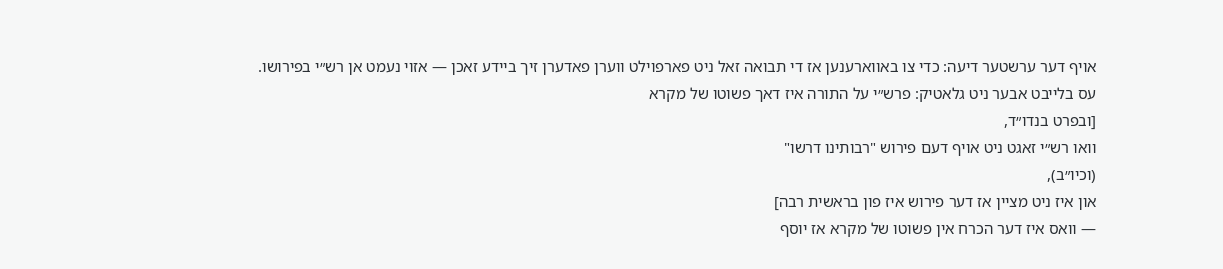אויף דער ערשטער דיעה: כדי צו באווארענען אז די תבואה זאל ניט פארפוילט ווערן פאדערן זיך ביידע זאכן — אזוי נעמט אן רש״י בפירושו.
עס בלייבט אבער ניט גלאטיק: פרש״י על התורה איז דאך פשוטו של מקרא
[ובפרט בנדו״ד,
וואו רש״י זאגט ניט אויף דעם פירוש "רבותינו דרשו"
(וכיו״ב),
און איז ניט מציין אז דער פירוש איז פון בראשית רבה]
— וואס איז דער הכרח אין פשוטו של מקרא אז יוסף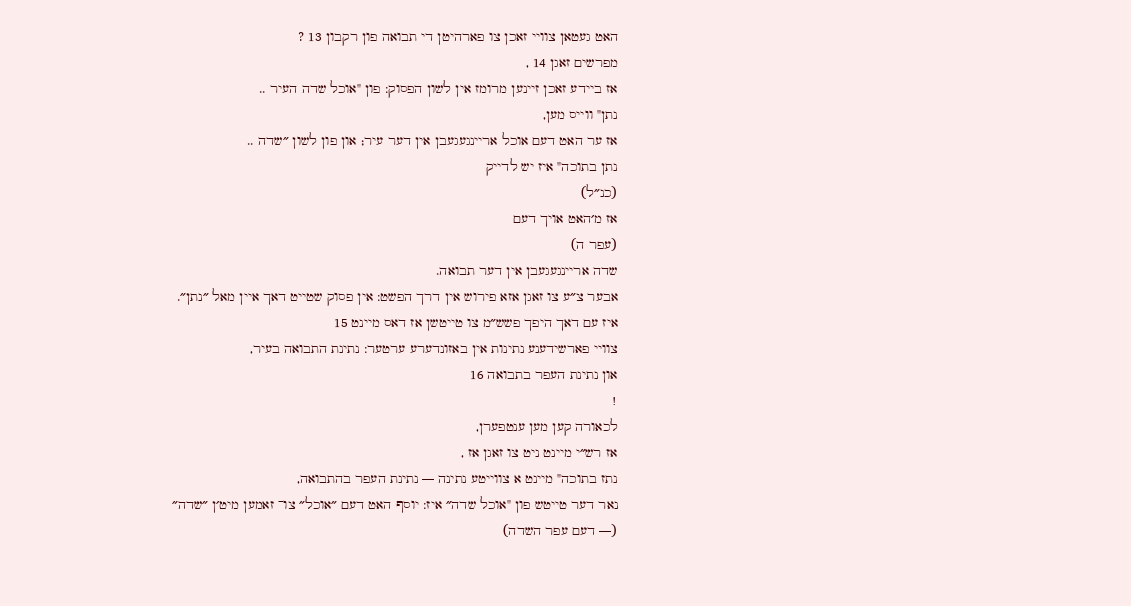האט געטאן צוויי זאכן צו פארהיטן די תבואה פון רקבון 13 ?
מפרשים זאגן 14 ,
אז ביידע זאכן זיינען מרומז אין לשון הפסוק: פון "אוכל שדה העיר ..
נתן" ווייס מען,
אז ער האט דעם אוכל אריינגעגעבן אין דער עיר; און פון לשון ״שדה ..
נתן בתוכה" איז יש לדייק
(כנ״ל)
אז מ׳האט אויך דעם
(עפר ה)
שדה אריינגעגעבן אין דער תבואה.
אבער צ״ע צו זאגן אזא פירוש אין דרך הפשט: אין פסוק שטייט דאך איין מאל ״נתן״.
איז עם דאך היפך פשש״מ צו טייטשן אז דאס מיינט 15
צוויי פארשידענע נתינות אין באזונדערע ערטער: נתינת התבואה בעיר,
און נתינת העפר בתבואה 16
!
לכאורה קען מען ענטפערן,
אז רש״י מיינט ניט צו זאגן אז ,
נתז בתוכה" מיינט א צווייטע נתינה — נתינת העפר בהתבואה,
נאר דער טייטש פון "אוכל שדה״ איז: יוסף האט דעם ״אוכל״ צו־ זאמען מיט׳ן ״שדה״
(— דעם עפר השדה)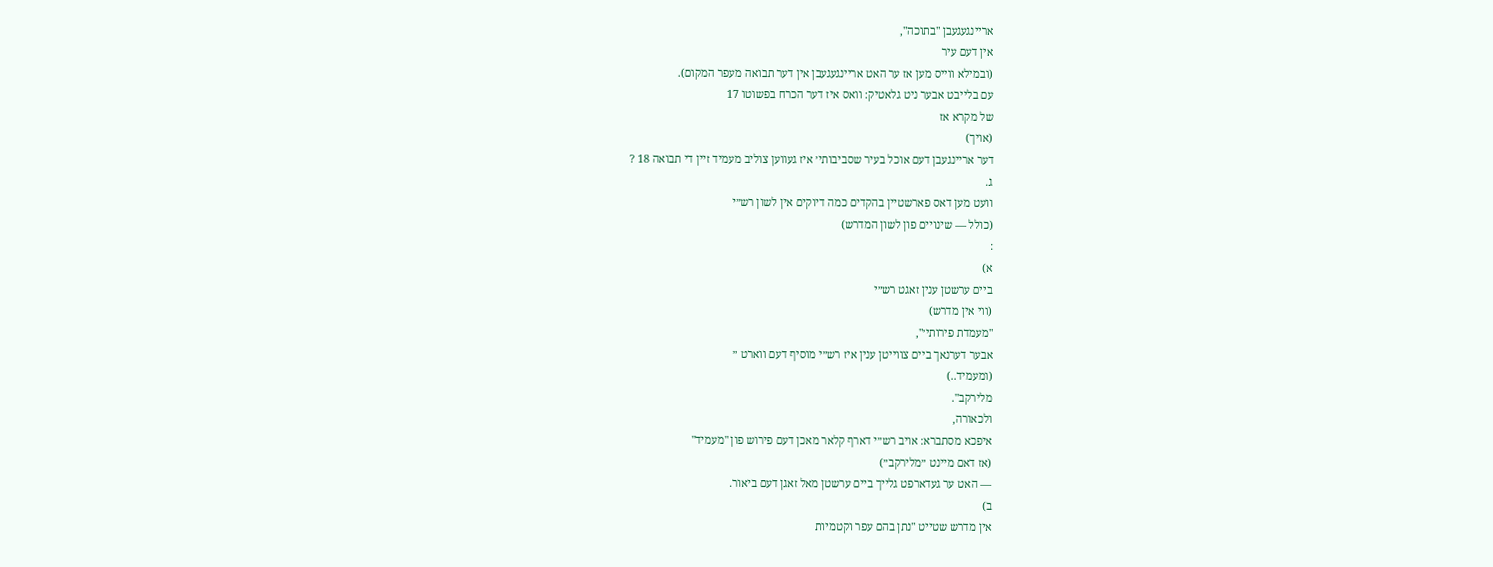אריינגעגעבן "בתוכה",
אין דעם עיר
(ובמילא ווייס מען אז ער האט אריינגעגעבן אין דער תבואה מעפר המקום).
עם בלייבט אבער ניט גלאטיק: וואס איז דער הכרח בפשוטו 17
של מקרא אז
(אויך)
דער אריינגעבן דעם אוכל בעיר שסביבותי׳ איז געווען צוליב מעמיד זיין די תבואה 18 ?
ג.
וועט מען דאס פארשטיין בהקדים כמה דיוקים אין לשון רש״י
(כולל — שינויים פון לשון המדרש)
:
א)
ביים ערשטן ענין זאגט רש״י
(ווי אין מדרש)
"מעמדת פירותי׳",
אבער דערנאך ביים צווייטן ענין איז רש״י מוסיף דעם ווארט ״
(ומעמיד..)
מלירקב".
ולכאורה,
איפכא מסתברא: אויב רש״י דארף קלאר מאכן דעם פירוש פון "מעמיד"
(אז דאם מיינט ״מלירקב״)
— האט ער געדארפט גלייך ביים ערשטן מאל זאגן דעם ביאור.
ב)
אין מדרש שטייט "נתן בהם עפר וקטמיות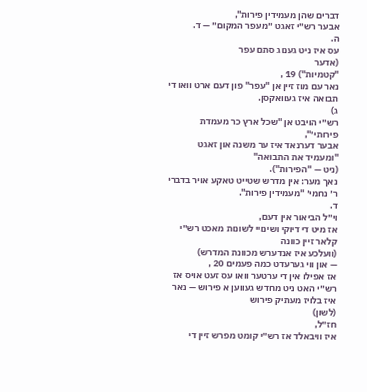דברים שהן מעמידין פירות",
אבער רש״י זאגט ״מעפר המקום״ — ד.
ה.
עס איז ניט גענוג סתם עפר
(אדער
"קטמיות") 19 ,
נאר עם מוז זיין אן "עפר" פון דעם ארט וואו די תבואה איז געוואקסן.
ג)
רש״י הויבט אן "שכל ארץ כר מעמדת פירותי׳",
אבער דערנאד איז ער משנה און זאגט "ומעמיד את התבואה"
(ניט — "הפירות").
נאך מער: אין מדרש שטייט טאקע אויר בדברי ר׳ נחמי׳ "מעמידין פירות".
ד.
וי״ל הביאור אין דעם,
אז מיט די דיוקי ושינויי לשונות מאכט רש״י קלאר זיין כוונה
(וועלכע איז אנדערש מכוונת המדרש)
— און ווי גערעדט כמה פעמים 20 ,
אז אפילו אין די ערטער וואו עס זעט אויס אז רש״י האט ניט מחדש געווען א פירוש — נאר איז בלויז מעתיק פירוש
(לשון)
חז״ל,
איז וויבאלד אז רש״י קומט מפרש זיין די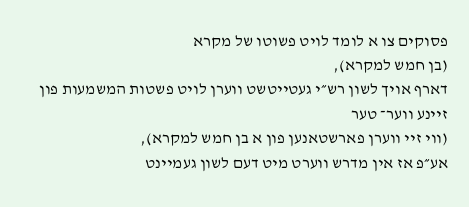פסוקים צו א לומד לויט פשוטו של מקרא
(בן חמש למקרא),
דארף אויך לשון רש״י געטייטשט ווערן לויט פשטות המשמעות פון זיינע ווער־ טער
(ווי זיי ווערן פארשטאנען פון א בן חמש למקרא),
אע״פ אז אין מדרש ווערט מיט דעם לשון געמיינט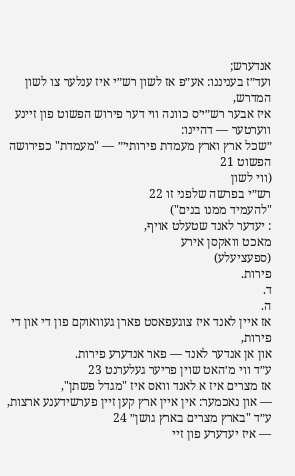אנדערש;
ועד״ז בעניננו: אע״פ אז לשון רש״י איז ענלער צו לשון המדרש,
איז אבער רש״י׳ס כוונה ווי דער פירוש הפשוט פון זײנע װערטער — דהיינו:
״שכל ארץ וארץ מעמדת פירותי׳״ — "מעמדת" כפירושה הפשוט 21
(ווי לשון
רש״י בפרשה שלפני זו 22
"להעמיד ממנו בנים")
: יעדער לאנד שטעלט אויף,
מאכט וואקסן אירע
(ספעציעלע)
פירות.
ד.
ה.
אז איין לאנד איז צוגעפאסט פארן געוואוקם פון די און די פירות,
און אן אנדער לאנד — פאר אנדערע פירות.
ע״ד ווי מ׳האט שוין פריער געלערנט 23
אז מצרים איז א לאנד וואס איז "מגדל פשתן",
— און נאכמער: אין איין ארץ קען זיין פערשידענע ארצות,
ע״ד "בארץ מצרים בארץ גושן״ 24
— איז יעדערע פון זיי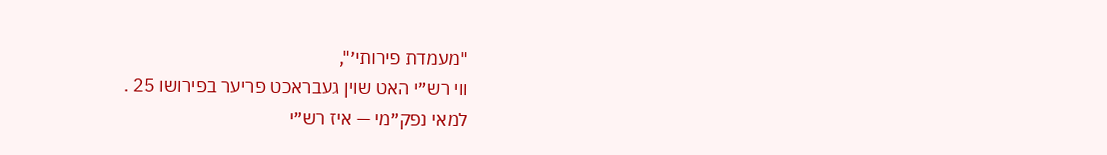"מעמדת פירותי׳",
ווי רש״י האט שוין געבראכט פריער בפירושו 25 .
למאי נפק״מי — איז רש״י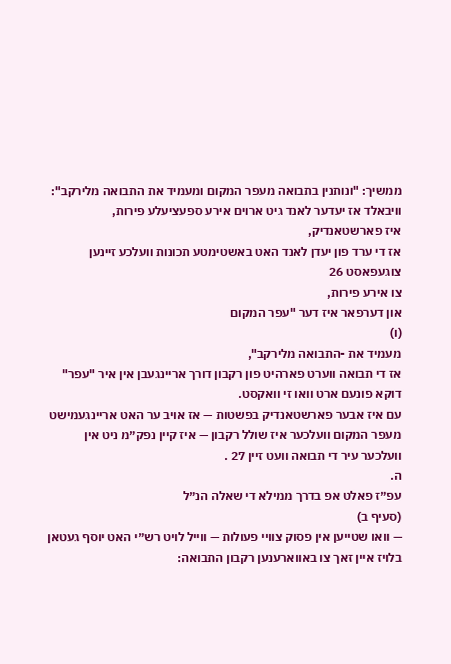ממשיך: "ונותנין בתבואה מעפר המקום ומעמיד את התבואה מלירקב": וויבאלד אז יעדער לאנד גיט ארוים אירע ספעציעלע פירות,
איז פארשטאנדיק,
אז די ערד פון יעדן לאנד האט באשטימטע תכונות וועלכע זיינען צוגעפאסט 26
צו אירע פירות,
און דערפאר איז דער "עפר המקום
(ו)
מעמיד את -התבואה מלירקב",
אז די תבואה ווערט פארהיט פון רקבון דורך אריינגעבן אין איר "עפר" דוקא פונעם ארט וואו זי וואקסט.
עם איז אבער פארשטאנדיק בפשטות — אז אויב ער האט אריינגעמישט מעפר המקום וועלכער איז שולל רקבון — איז קיין נפק״מ ניט אין וועלכער עיר די תבואה וועט זיין 27 .
ה.
עפ״ז פאלט אפ בדרך ממילא די שאלה הנ״ל
(סעיף ב)
— וואו שטייען אין פסוק צוויי פעולות — ווייל לויט רש״י האט יוסף געטאן בלויז איין זאך צו באווארענען רקבון התבואה: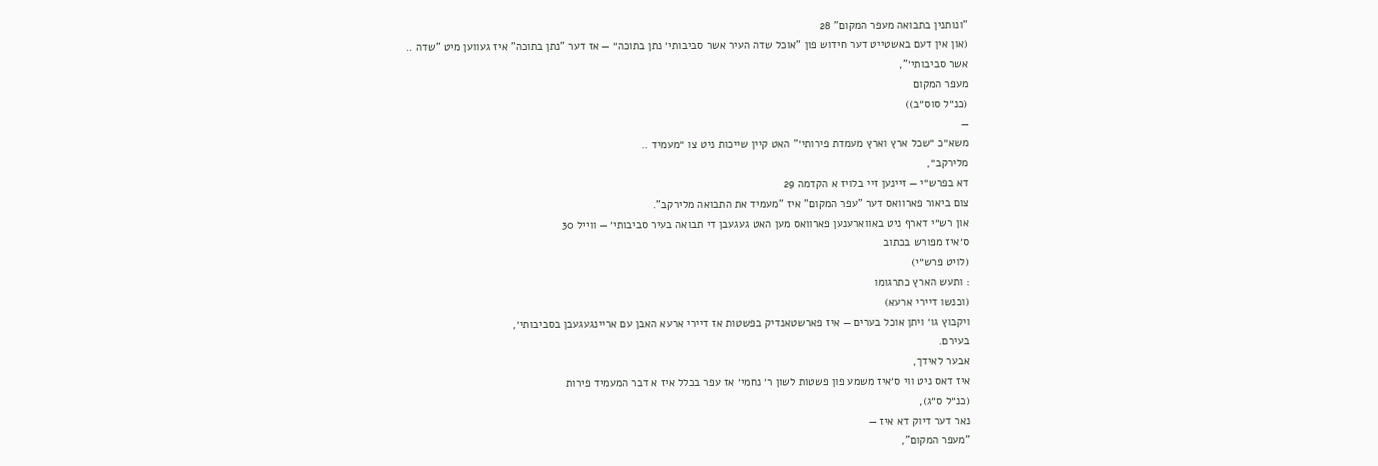"ונותנין בתבואה מעפר המקום" 28
(און אין דעם באשטייט דער חידוש פון "אוכל שדה העיר אשר סביבותי׳ נתן בתוכה״ — אז דער "נתן בתוכה" איז געווען מיט "שדה ..
אשר סביבותי׳",
מעפר המקום
(כנ״ל סוס״ב))
—
משא״כ ״שכל ארץ וארץ מעמדת פירותי׳" האט קיין שייכות ניט צו ״מעמיד ..
מלירקב״,
דא בפרש״י — זיינען זיי בלויז א הקדמה 29
צום ביאור פארוואס דער "עפר המקום" איז "מעמיד את התבואה מלירקב".
און רש״י דארף ניט באווארענען פארוואס מען האט געגעבן די תבואה בעיר סביבותי׳ — ווייל 30
ס׳איז מפורש בכתוב
(לויט פרש״י)
: ותעש הארץ כתרגומו
(וכנשו דיירי ארעא)
ויקבוץ גו׳ ויתן אוכל בערים — איז פארשטאנדיק בפשטות אז דיירי ארעא האבן עם אריינגעגעבן בסביבותי׳,
בעירם.
אבער לאידך,
איז דאס ניט ווי ס׳איז משמע פון פשטות לשון ר׳ נחמי׳ אז עפר בכלל איז א דבר המעמיד פירות
(כנ״ל ס״ג),
נאר דער דיוק דא איז —
"מעפר המקום",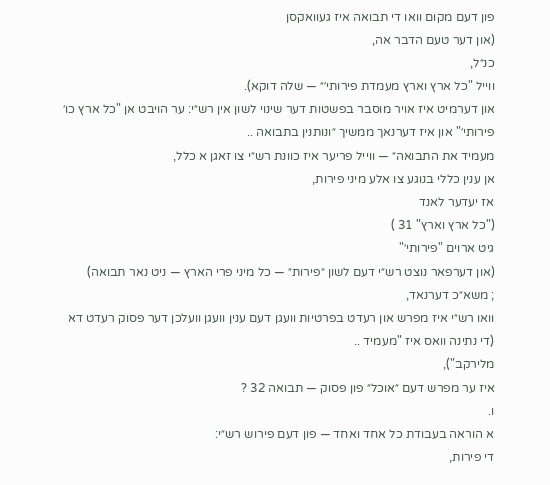פון דעם מקום וואו די תבואה איז געוואקסן
(און דער טעם הדבר אה,
כנ״ל,
ווייל "כל ארץ וארץ מעמדת פירותי׳״ — שלה דוקא).
און דערמיט איז אויר מוסבר בפשטות דער שינוי לשון אין רש״י: ער הויבט אן "כל ארץ כו׳ פירותי׳" און איז דערנאך ממשיך ״ונותנין בתבואה ..
מעמיד את התבואה״ — ווייל פריער איז כוונת רש״י צו זאגן א כלל,
אן ענין כללי בנוגע צו אלע מיני פירות,
אז יעדער לאנד
("כל ארץ וארץ" 31 )
גיט ארוים "פירותי׳"
(און דערפאר נוצט רש״י דעם לשון ״פירות״ — כל מיני פרי הארץ — ניט נאר תבואה)
; משא״כ דערנאד,
וואו רש״י איז מפרש און רעדט בפרטיות וועגן דעם ענין וועגן וועלכן דער פסוק רעדט דא
(די נתינה וואס איז "מעמיד ..
מלירקב"),
איז ער מפרש דעם ״אוכל״ פון פסוק — תבואה 32 ?
ו.
א הוראה בעבודת כל אחד ואחד — פון דעם פירוש רש״י:
די פירות,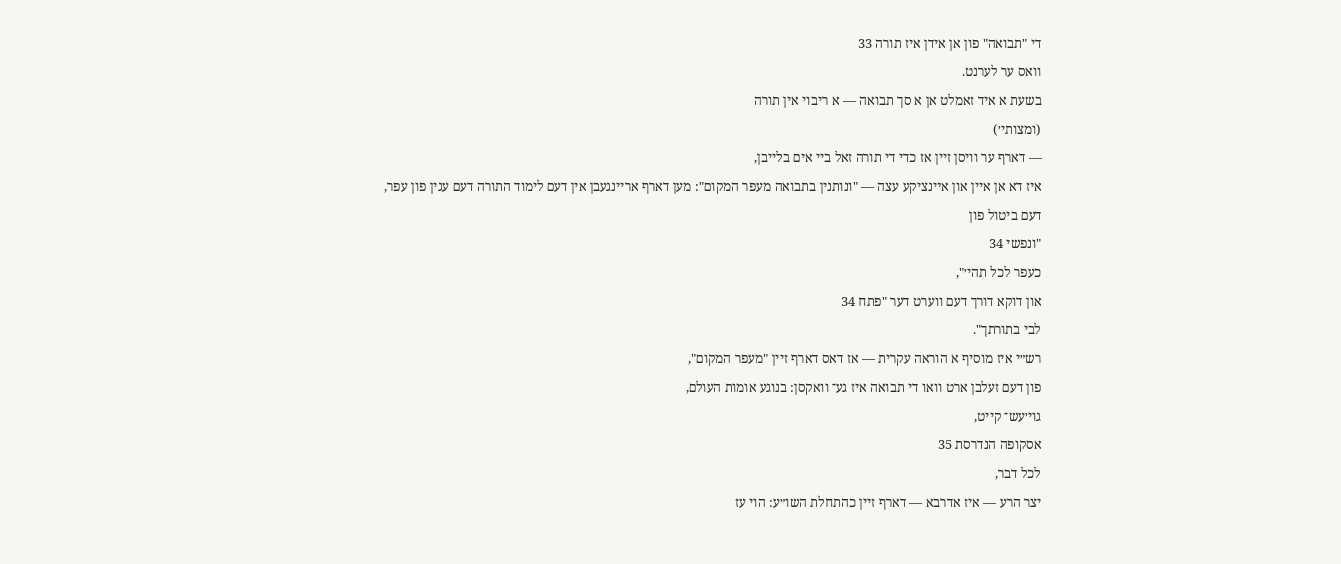די "תבואה" פון אן אידן איז תורה 33
וואס ער לערנט.
בשעת א איד זאמלט אן א סך תבואה — א ריבוי אין תורה
(ומצותי׳)
— דארף ער וויסן זיין אז כדי די תורה זאל ביי אים בלייבן,
איז דא אן איין און אײנציקע עצה — "ונותנין בתבואה מעפר המקום": מען דארף אריינגעבן אין דעם לימוד התורה דעם עגין פון עפר,
דעם ביטול פון
"ונפשי 34
כעפר לכל תהי׳",
און דוקא דורך דעם ווערט דער "פתח 34
לבי בתורתך".
רש״י איז מוסיף א הוראה עקרית — אז דאס דארף זיין "מעפר המקום",
פון דעם זעלבן ארט וואו די תבואה איז גע־ וואקסן: בנוגע אומות העולם,
גוי׳עש־ קייט,
אסקופה הנדרסת 35
לכל דבר,
יצר הרע — איז אדרבא — דארף זיין כהתחלת השו״ע: הוי עז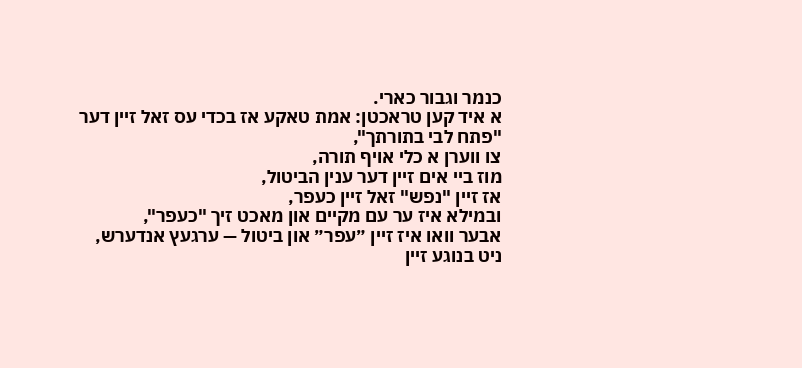כנמר וגבור כארי.
א איד קען טראכטן: אמת טאקע אז בכדי עס זאל זיין דער "פתח לבי בתורתך",
צו ווערן א כלי אויף תורה,
מוז ביי אים זיין דער ענין הביטול,
אז זיין "נפש" זאל זיין כעפר,
ובמילא איז ער עם מקיים און מאכט זיך "כעפר",
אבער וואו איז זיין ״עפר״ און ביטול — ערגעץ אנדערש,
ניט בנוגע זיין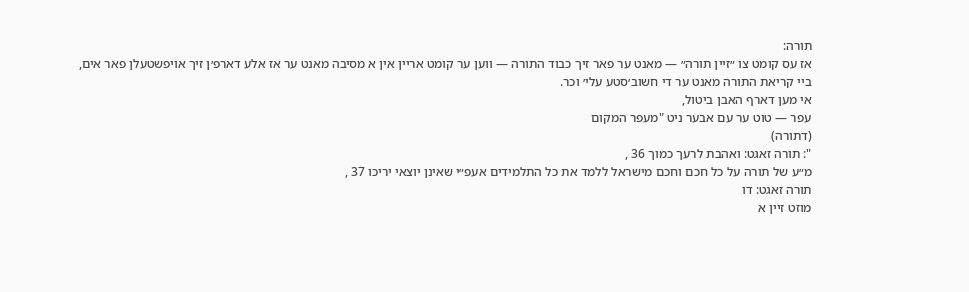תורה:
אז עס קומט צו ״זיין תורה״ — מאנט ער פאר זיך כבוד התורה — ווען ער קומט אריין אין א מסיבה מאנט ער אז אלע דארפ׳ן זיך אויפשטעלן פאר אים,
ביי קריאת התורה מאנט ער די חשוב׳סטע עלי׳ וכר.
אי מען דארף האבן ביטול,
עפר — טוט ער עם אבער ניט "מעפר המקום
(דתורה)
": תורה זאגט: ואהבת לרעך כמוך 36 ,
מ״ע של תורה על כל חכם וחכם מישראל ללמד את כל התלמידים אעפ״י שאינן יוצאי יריכו 37 ,
תורה זאגט: דו
מוזט זיין א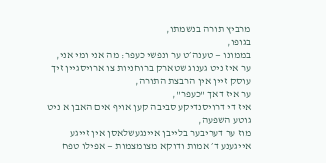מרביץ תורה בנשמתו,
בגופו,
בממונו — טענה׳ט ער ונפשי כעפר: מה אני ומי אני,
ער איז ניט גענוג שטארק ברוחניות צו ארויסגיין זיך עוסק זיין אין הרבצת התורה,
ער איז דאך "כעפר",
איז די דרויסנדיקע סביבה קען אויף אים האבן א ניט גוטע השפעה,
מוז ער דעריבער בלייבן איינגעשלאסן אין זייגע אייגענע ד׳ אמות ודוקא מצומצמות — אפילו טפח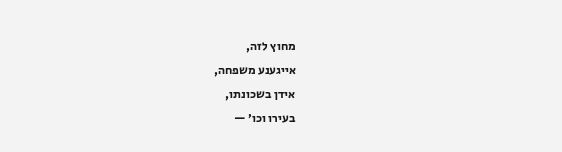מחוץ לזה,
אייגענע משפחה,
אידן בשכונתו,
בעירו וכו׳ —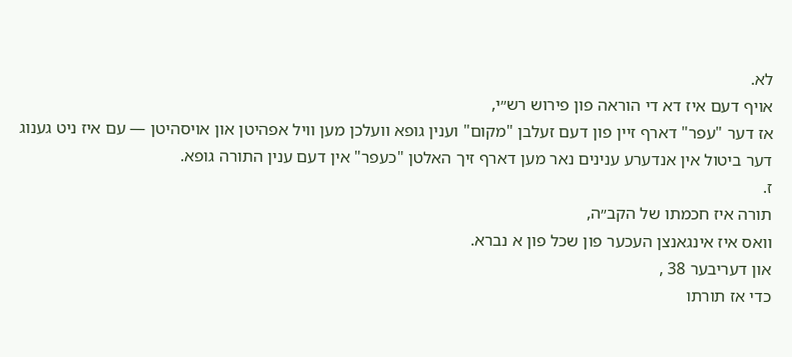לא.
אויף דעם איז דא די הוראה פון פירוש רש״י,
אז דער "עפר" דארף זיין פון דעם זעלבן "מקום" וענין גופא וועלכן מען וויל אפהיטן און אויסהיטן — עם איז ניט גענוג דער ביטול אין אנדערע ענינים נאר מען דארף זיך האלטן "כעפר" אין דעם ענין התורה גופא.
ז.
תורה איז חכמתו של הקב״ה,
וואס איז אינגאנצן העכער פון שכל פון א נברא.
און דעריבער 38 ,
כדי אז תורתו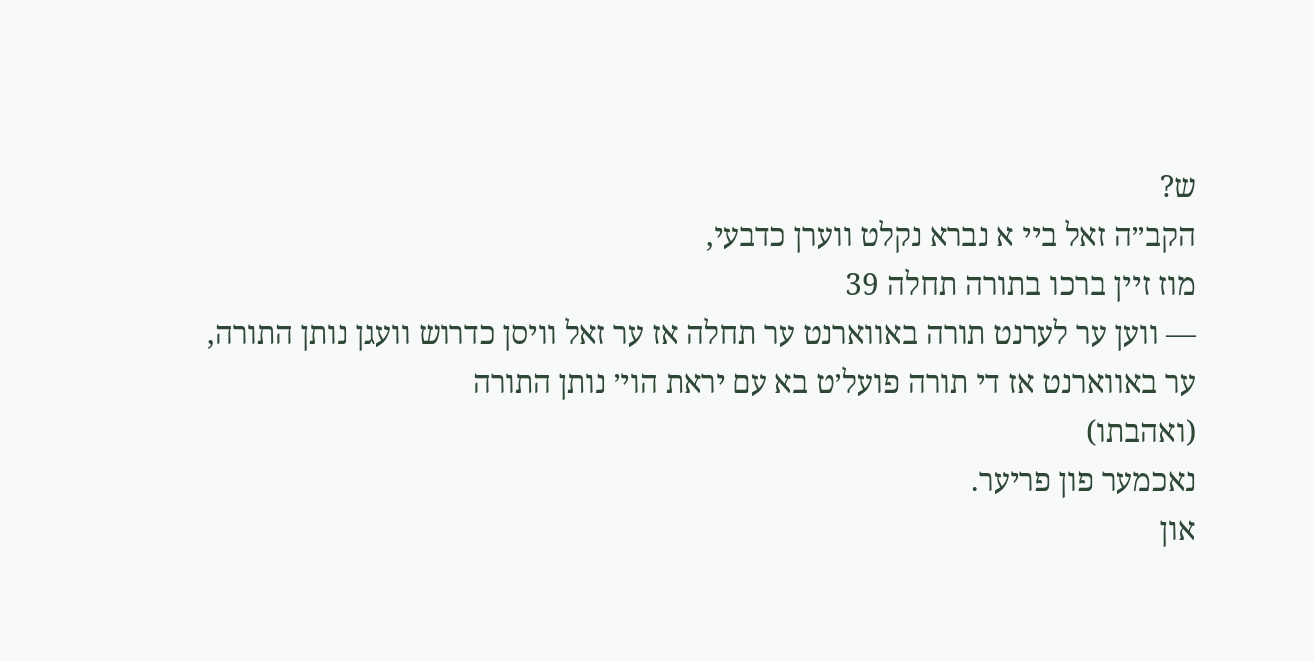ש?
הקב״ה זאל ביי א נברא נקלט ווערן כדבעי,
מוז זיין ברכו בתורה תחלה 39
— ווען ער לערנט תורה באווארנט ער תחלה אז ער זאל וויסן כדרוש וועגן נותן התורה,
ער באווארנט אז די תורה פועל׳ט בא עם יראת הוי׳ נותן התורה
(ואהבתו)
נאכמער פון פריער.
און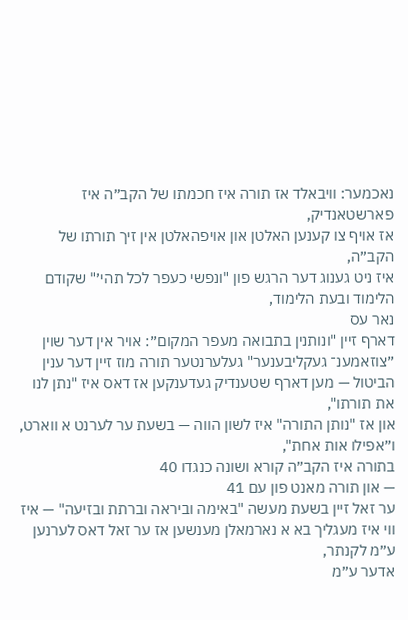נאכמער: וויבאלד אז תורה איז חכמתו של הקב״ה איז פארשטאנדיק,
אז אויף צו קענען האלטן און אויפהאלטן אין זיך תורתו של הקב״ה,
איז ניט גענוג דער הרגש פון "ונפשי כעפר לכל תהי׳" שקודם הלימוד ובעת הלימוד,
נאר עס
דארף זיין "ונותנין בתבואה מעפר המקום״: אויר אין דער שוין ״צוזאמענ־ געקליבענער" געלערנטער תורה מוז זיין דער ענין הביטול — מען דארף שטענדיק געדענקען אז דאס איז "נתן לנו את תורתו",
און אז "נותן התורה" איז לשון הווה — בשעת ער לערנט א ווארט,
ו״אפילו אות אחת",
בתורה איז הקב״ה קורא ושונה כנגדו 40
— און תורה מאנט פון עם 41
ער זאל זיין בשעת מעשה "באימה וביראה וברתת ובזיעה" — איז ווי איז מעגליך בא א נארמאלן מענשען אז ער זאל דאס לערנען ע״מ לקנתר,
אדער ע״מ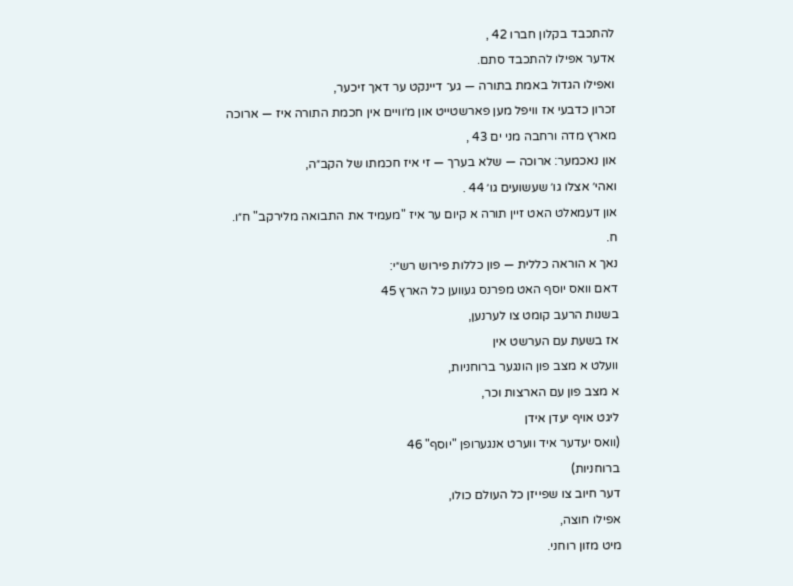להתכבד בקלון חברו 42 ,
אדער אפילו להתכבד סתם.
ואפילו הגדול באמת בתורה — גע־ דיינקט ער דאך זיכער,
זכרון כדבעי אז וויפל מען פארשטייט און מ׳וויים אין חכמת התורה איז — ארוכה מארץ מדה ורחבה מני ים 43 ,
און נאכמער: ארוכה — שלא בערך — זי איז חכמתו של הקב״ה,
ואהי׳ אצלו גו׳ שעשועים גו׳ 44 .
און דעמאלט האט זיין תורה א קיום ער איז "מעמיד את התבואה מלירקב" ח״ו.
ח.
נאך א הוראה כללית — פון כללות פירוש רש״י:
דאם וואס יוסף האט מפרנס געווען כל הארץ 45
בשנות הרעב קומט צו לערנען,
אז בשעת עם הערשט אין
וועלט א מצב פון הונגער ברוחניות,
א מצב פון עם הארצות וכר,
ליגט אויף יעדן אידן
(וואס יעדער איד ווערט אנגערופן "יוסף" 46
ברוחניות)
דער חיוב צו שפייזן כל העולם כולו,
אפילו חוצה,
מיט מזון רוחני.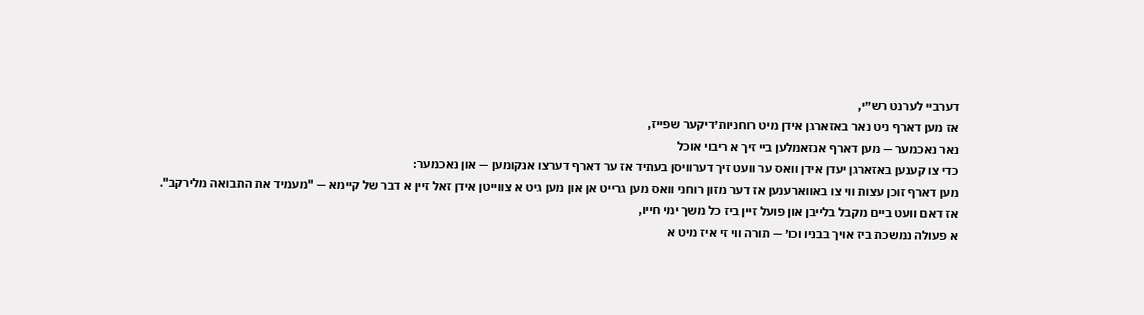דערביי לערנט רש״י,
אז מען דארף ניט נאר באזארגן אידן מיט רוחניות׳דיקער שפייז,
נאר נאכמער — מען דארף אנזאמלען ביי זיך א ריבוי אוכל
כדי צו קענען באזארגן יעדן אידן וואס ער וועט זיך דערוויסן בעתיד אז ער דארף דערצו אנקומען — און נאכמער:
מען דארף זוכן עצות ווי צו באווארענען אז דער מזון רוחני וואס מען גרייט אן און מען גיט א צווייטן אידן זאל זיין א דבר של קיימא — "מעמיד את התבואה מלירקב".
אז דאם וועט ביים מקבל בלייבן און פועל זיין ביז כל משך ימי חייו,
א פעולה נמשכת ביז אויך בבניו וכו׳ — תורה ווי זי איז מיט א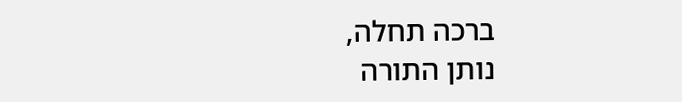ברכה תחלה,
נותן התורה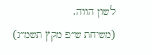לשון הווה.
(משיחת ש״פ מקץ תשמ״ג)